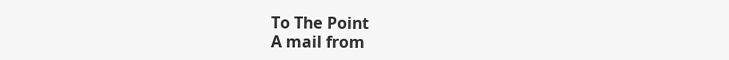To The Point
A mail from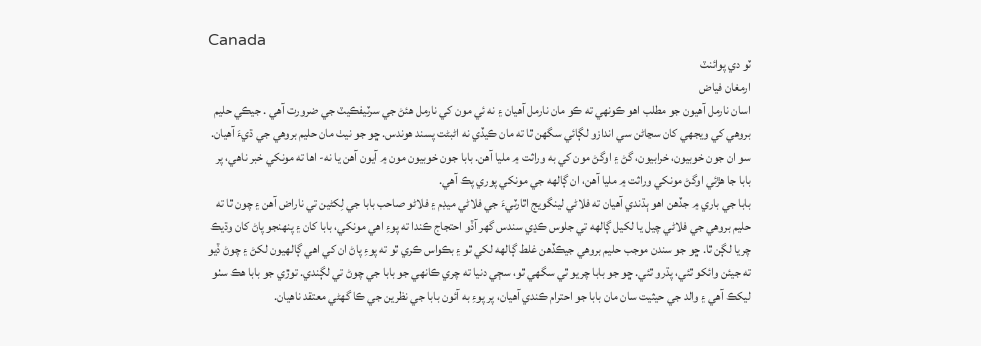Canada
ٽو دي پوائنٽ
ارمغان فياض
اسان نارمل آهيون جو مطلب اهو ڪونهي ته ڪو مان نارمل آهيان ۽ نه ئي مون کي نارمل هئڻ جي سرٽيفڪيٽ جي ضرورت آهي . جيڪي حليم بروهي کي ويجهي کان سڃاڻن سي اندازو لڳائي سگهن ٿا ته مان ڪيڏي نه اڻبڻت پسند هوندس. ڇو جو نيٺ مان حليم بروهي جي ڌيءَ آهيان. سو ان جون خوبيون، خرابيون، گڻ ۽ اوگڻ مون کي به وراثت ۾ مليا آهن. بابا جون خوبيون مون ۾ آيون آهن يا نه- اها ته مونکي خبر ناهي، پر بابا جا هڙئي اوگڻ مونکي وراثت ۾ مليا آهن، ان ڳالهه جي مونکي پوري پڪ آهي.
بابا جي باري ۾ جڏهن اهو ٻڌندي آهيان ته فلاڻي لينگويج اٿارٽيءَ جي فلاڻي ميڊم ۽ فلاڻو صاحب بابا جي لِکڻين تي ناراض آهن ۽ چون ٿا ته حليم بروهي جي فلاڻي چيل يا لکيل ڳالهه تي جلوس ڪڍي سندس گهر آڏو احتجاج ڪندا ته پوءِ اهي مونکي، بابا کان ۽ پنهنجو پاڻ کان وڌيڪ چريا لڳن ٿا. ڇو جو سندن موجب حليم بروهي جيڪڏهن غلط ڳالهه لکي ٿو ۽ بڪواس ڪري ٿو ته پوءِ پاڻ ان کي اهي ڳالهيون لکڻ ۽ چوڻ ڏيو ته جيئن وائکو ٿئي، پڌرو ٿئي. ڇو جو بابا چريو ٿي سگهي ٿو، سڄي دنيا ته چري ڪانهي جو بابا جي چوڻ تي لڳندي. توڙي جو بابا هڪ سٺو ليکڪ آهي ۽ والد جي حيثيت سان مان بابا جو احترام ڪندي آهيان، پر پوءِ به آئون بابا جي نظرين جي ڪا گهڻي معتقد ناهيان.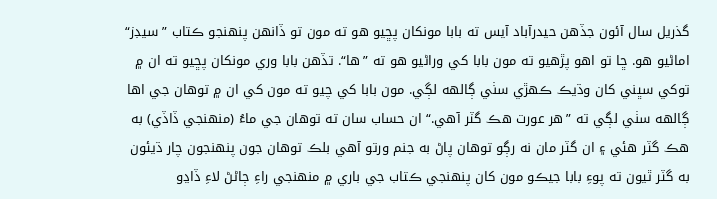گذريل سال آئون جڏهن حيدرآباد آيس ته بابا مونکان پڇيو هو ته مون تو ڏانهن پنهنجو ڪتاب ”سيڊز“ اماڻيو هو. ڇا تو اهو پڙهيو ته مون بابا کي وراڻيو هو ته ”ها“. تڏهن بابا وري مونکان پڇيو ته ان ۾ توکي سڀني کان وڌيڪ ڪهڙي سٺي ڳالهه لڳي. مون بابا کي چيو ته مون کي ان ۾ توهان جي اها ڳالهه سٺي لڳي ته ”هر عورت هڪ گٽر آهي.“ ان حساب سان ته توهان جي ماءُ (منهنجي ڏاڏي) به هڪ گٽر هئي ۽ ان گٽر مان نه رڳو توهان پاڻ به جنم ورتو آهي بلڪ توهان جون پنهنجون چار ڌيئون به گٽر ٿيون ته پوءِ بابا جيڪو مون کان پنهنجي ڪتاب جي باري ۾ منهنجي راءِ ڄاڻڻ لاءِ ڏاڍو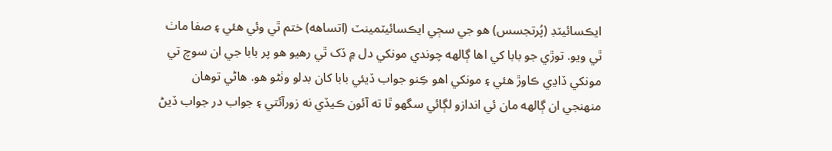ايڪسائيٽڊ (پُرتجسس) هو جي سڄي ايڪسائيٽمينٽ (اتساهه) ختم ٿي وئي هئي ۽ صفا ماٺ ٿي ويو. توڙي جو بابا کي اها ڳالهه چوندي مونکي دل ۾ ڏک ٿي رهيو هو پر بابا جي ان سوچ تي مونکي ڏاڍي ڪاوڙ هئي ۽ مونکي اهو ڪِنو جواب ڏيئي بابا کان بدلو وٺڻو هو. هاڻي توهان منهنجي ان ڳالهه مان ئي اندازو لڳائي سگهو ٿا ته آئون ڪيڏي نه زورآئتي ۽ جواب در جواب ڏيڻ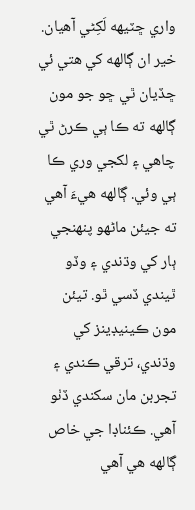واري ڇٽيهه لَکِڻي آهيان.
خير ان ڳالهه کي هتي ئي ڇڏيان ٿي ڇو جو مون ڳالهه ته ڪا ٻي ڪرڻ ٿي چاهي ۽ لکجي وري ڪا ٻي وئي. ڳالهه هيءَ آهي ته جيئن ماڻهو پنهنجي ٻار کي وڌندي ۽ وڏو ٿيندي ڏسي ٿو. تيئن مون ڪينيڊينز کي وڌندي، ترقي ڪندي ۽ تجربن مان سکندي ڏٺو آهي. ڪئناڊا جي خاص ڳالهه هي آهي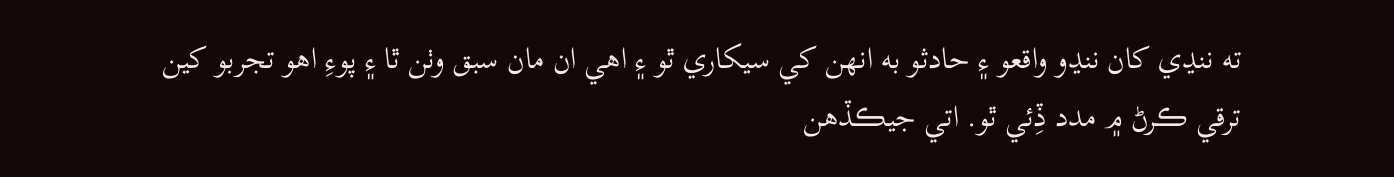ته ننڍي کان ننڍو واقعو ۽ حادثو به انهن کي سيکاري ٿو ۽ اهي ان مان سبق وٺن ٿا ۽ پوءِ اهو تجربو کين ترقي ڪرڻ ۾ مدد ڏِئي ٿو. اتي جيڪڏهن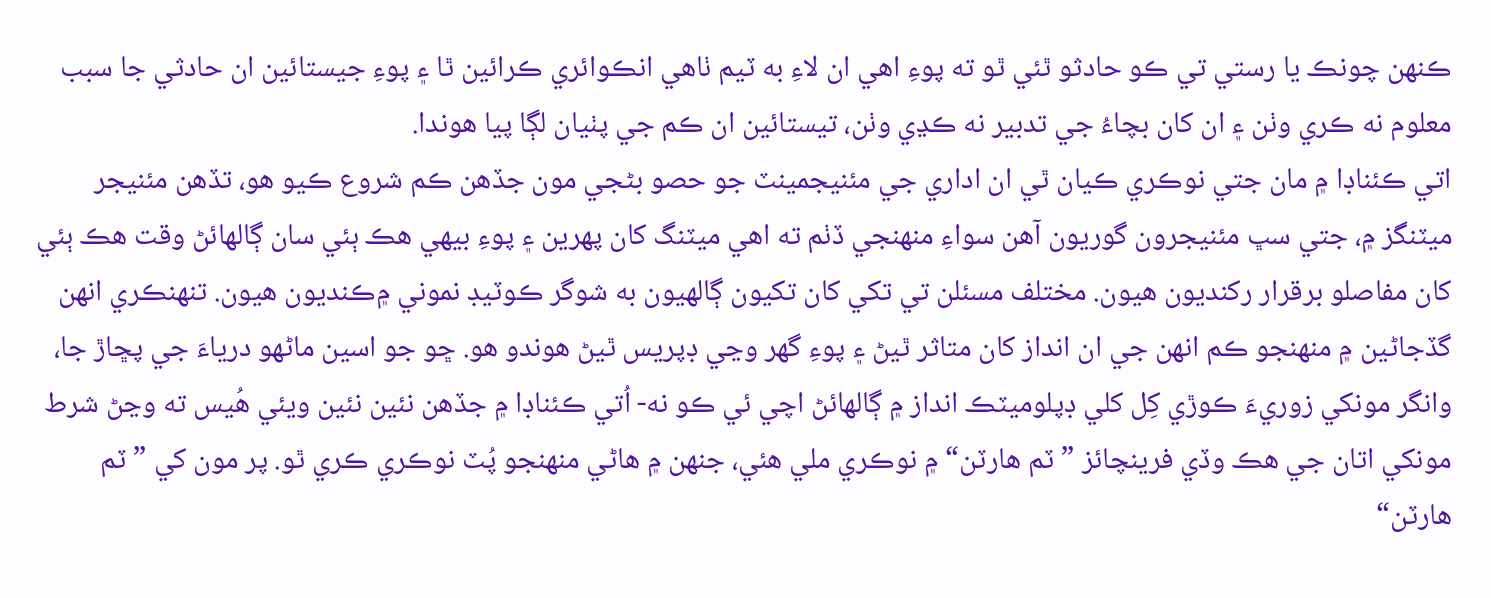ڪنهن چونڪ يا رستي تي ڪو حادثو ٿئي ٿو ته پوءِ اهي ان لاءِ به ٽيم ٺاهي انڪوائري ڪرائين ٿا ۽ پوءِ جيستائين ان حادثي جا سبب معلوم نه ڪري وٺن ۽ ان کان بچاءُ جي تدبير نه ڪڍي وٺن، تيستائين ان ڪم جي پٺيان لڳا پيا هوندا.
اتي ڪئناڊا ۾ مان جتي نوڪري ڪيان ٿي ان اداري جي مئنيجمينٽ جو حصو بڻجي مون جڏهن ڪم شروع ڪيو هو، تڏهن مئنيجر ميٽنگز ۾، جتي سڀ مئنيجرون گوريون آهن سواءِ منهنجي ڏٺم ته اهي ميٽنگ کان پهرين ۽ پوءِ بيهي هڪ ٻئي سان ڳالهائڻ وقت هڪ ٻئي کان مفاصلو برقرار رکنديون هيون. مختلف مسئلن تي تکي کان تکيون ڳالهيون به شوگر ڪوٽيڊ نموني ۾ڪنديون هيون. تنهنڪري انهن گڏجاڻين ۾ منهنجو ڪم انهن جي ان انداز کان متاثر ٿيڻ ۽ پوءِ گهر وڃي ڊپريس ٿيڻ هوندو هو. ڇو جو اسين ماڻهو درياءَ جي پڇاڙ جا، وانگر مونکي زوريءَ ڪوڙي کِل کلي ڊپلوميٽڪ انداز ۾ ڳالهائڻ اچي ئي ڪو نه- اُتي ڪئناڊا ۾ جڏهن نئين نئين ويئي هُيس ته وڃڻ شرط مونکي اتان جي هڪ وڏي فرينچائز ”ٽم هارٽن“ ۾ نوڪري ملي هئي، جنهن ۾ هاڻي منهنجو پُٽ نوڪري ڪري ٿو. پر مون کي ”ٽم هارٽن“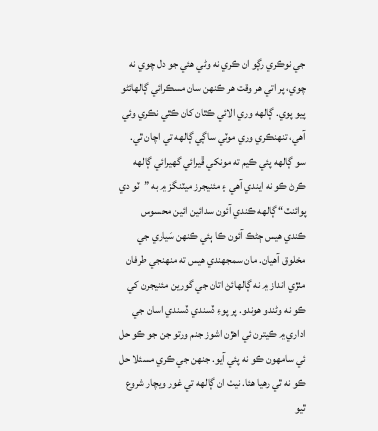جي نوڪري رڳو ان ڪري نه وڻي هئي جو دل چوي نه چوي، پر اتي هر وقت هر ڪنهن سان مسڪرائي ڳالهائڻو پيو پوي. ڳالهه وري الائي ڪٿان کان ڪٿي نڪري وئي آهي، تنهنڪري وري موٽي ساڳي ڳالهه تي اچان ٿي. سو ڳالهه پئي ڪيم ته مونکي ڦيرائي گهيرائي ڳالهه ڪرڻ ڪو نه ايندي آهي ۽ مئنيجرز ميٽنگز ۾ به ”ٽو دي پوائنٽ“ ڳالهه ڪندي آئون سدائين ائين محسوس ڪندي هيس ڄڻڪ آئون ڪا ٻئي ڪنهن سَياري جي مخلوق آهيان. مان سمجهندي هيس ته منهنجي طرفان مٺڙي انداز ۾ نه ڳالهائڻ اتان جي گورين مئنيجرن کي ڪو نه وڻندو هوندو. پر پوءِ ڏسندي ڏسندي اسان جي اداري ۾ ڪيترن ئي اهڙن اشوز جنم ورتو جن جو ڪو حل ئي سامهون ڪو نه پئي آيو. جنهن جي ڪري مسئلا حل ڪو نه ٿي رهيا هئا. نيٺ ان ڳالهه تي غور ويچار شروع ٿيو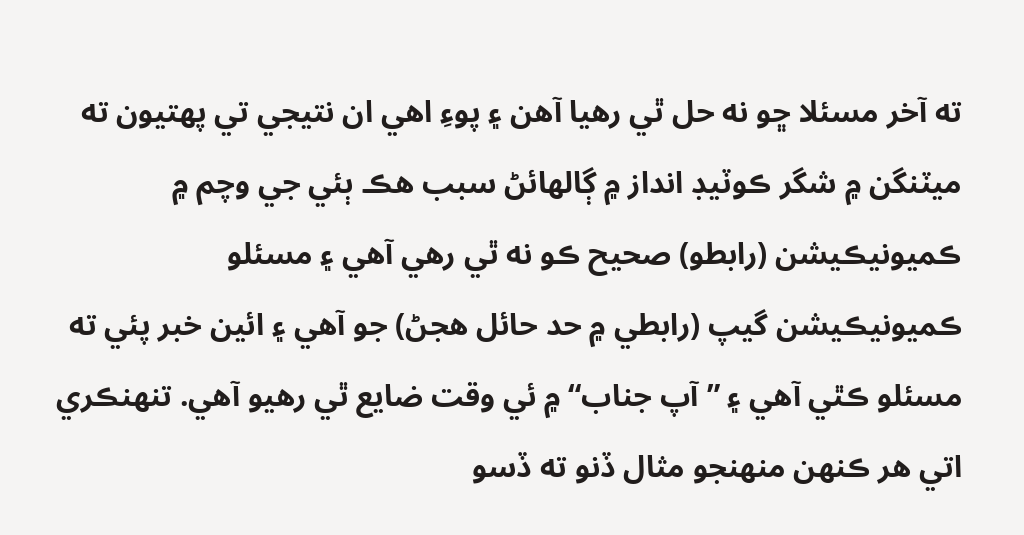ته آخر مسئلا ڇو نه حل ٿي رهيا آهن ۽ پوءِ اهي ان نتيجي تي پهتيون ته ميٽنگن ۾ شگر ڪوٽيڊ انداز ۾ ڳالهائڻ سبب هڪ ٻئي جي وچم ۾ ڪميونيڪيشن (رابطو) صحيح ڪو نه ٿي رهي آهي ۽ مسئلو ڪميونيڪيشن گيپ (رابطي ۾ حد حائل هجڻ) جو آهي ۽ ائين خبر پئي ته مسئلو ڪٿي آهي ۽ ”آپ جناب“ ۾ ئي وقت ضايع ٿي رهيو آهي. تنهنڪري اتي هر ڪنهن منهنجو مثال ڏنو ته ڏسو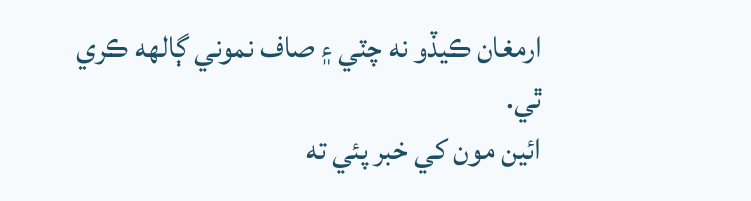ارمغان ڪيڏو نه چٽي ۽ صاف نموني ڳالهه ڪري ٿي.
ائين مون کي خبر پئي ته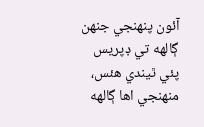آئون پنهنجي جنهن ڳالهه تي ڊپريس پئي ٿيندي هئس، منهنجي اها ڳالهه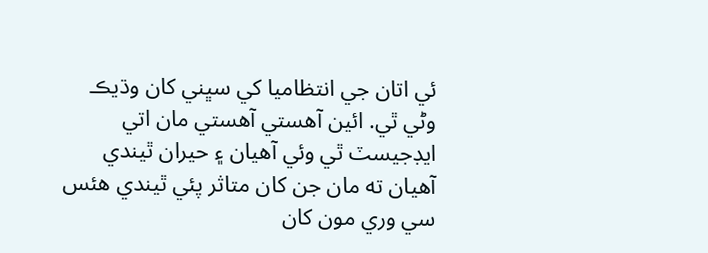ئي اتان جي انتظاميا کي سڀني کان وڌيڪ وڻي ٿي. ائين آهستي آهستي مان اتي ايڊجيسٽ ٿي وئي آهيان ۽ حيران ٿيندي آهيان ته مان جن کان متاثر پئي ٿيندي هئس سي وري مون کان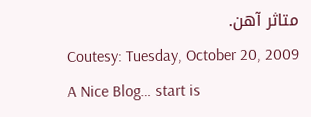متاثر آهن.
Coutesy: Tuesday, October 20, 2009
A Nice Blog… start is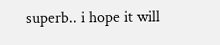superb.. i hope it will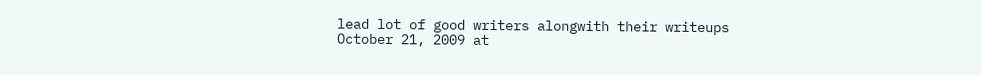lead lot of good writers alongwith their writeups
October 21, 2009 at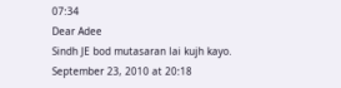07:34
Dear Adee
Sindh JE bod mutasaran lai kujh kayo.
September 23, 2010 at 20:18